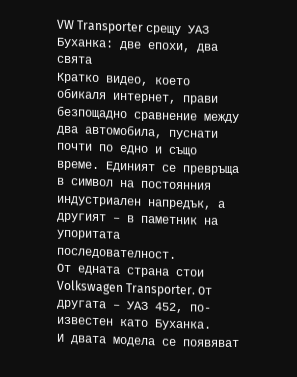VW Transporter срещу УАЗ Буханка: две епохи, два свята
Кратко видео, което обикаля интернет, прави безпощадно сравнение между два автомобила, пуснати почти по едно и също време. Единият се превръща в символ на постоянния индустриален напредък, а другият – в паметник на упоритата последователност.
От едната страна стои Volkswagen Transporter. От другата – УАЗ 452, по-известен като Буханка.
И двата модела се появяват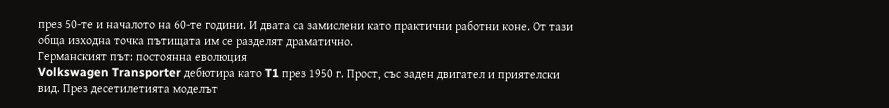през 50-те и началото на 60-те години. И двата са замислени като практични работни коне. От тази обща изходна точка пътищата им се разделят драматично.
Германският път: постоянна еволюция
Volkswagen Transporter дебютира като T1 през 1950 г. Прост, със заден двигател и приятелски вид. През десетилетията моделът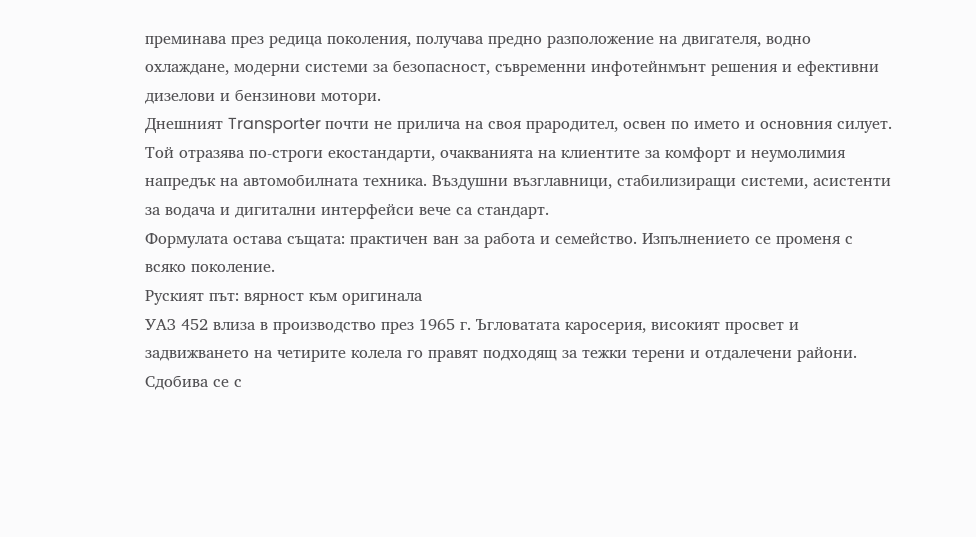преминава през редица поколения, получава предно разположение на двигателя, водно охлаждане, модерни системи за безопасност, съвременни инфотейнмънт решения и ефективни дизелови и бензинови мотори.
Днешният Transporter почти не прилича на своя прародител, освен по името и основния силует. Той отразява по-строги екостандарти, очакванията на клиентите за комфорт и неумолимия напредък на автомобилната техника. Въздушни възглавници, стабилизиращи системи, асистенти за водача и дигитални интерфейси вече са стандарт.
Формулата остава същата: практичен ван за работа и семейство. Изпълнението се променя с всяко поколение.
Руският път: вярност към оригинала
УАЗ 452 влиза в производство през 1965 г. Ъгловатата каросерия, високият просвет и задвижването на четирите колела го правят подходящ за тежки терени и отдалечени райони. Сдобива се с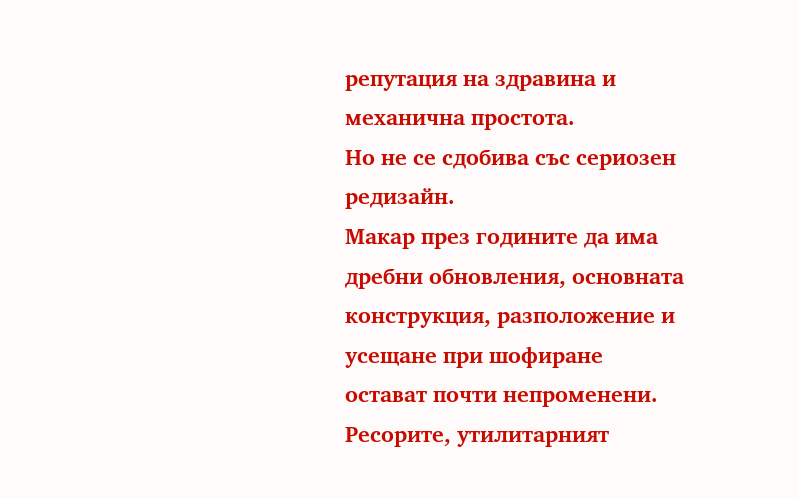репутация на здравина и механична простота.
Но не се сдобива със сериозен редизайн.
Макар през годините да има дребни обновления, основната конструкция, разположение и усещане при шофиране остават почти непроменени. Ресорите, утилитарният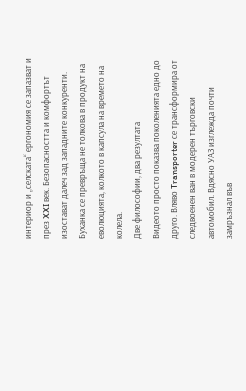интериор и „селската“ ергономия се запазват и през XXI век. Безопасността и комфортът изостават далеч зад западните конкуренти.
Буханка се превръща не толкова в продукт на еволюцията, колкото в капсула на времето на колела.
Две философии, два резултата
Видеото просто показва поколенията едно до друго. Вляво Transporter се трансформира от следвоенен ван в модерен търговски автомобил. Вдясно УАЗ изглежда почти замръзнал във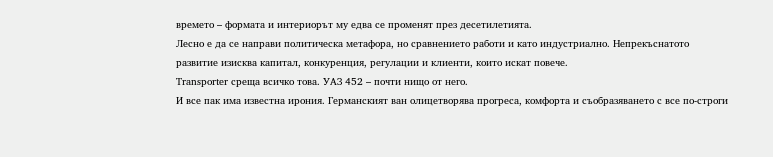времето – формата и интериорът му едва се променят през десетилетията.
Лесно е да се направи политическа метафора, но сравнението работи и като индустриално. Непрекъснатото развитие изисква капитал, конкуренция, регулации и клиенти, които искат повече.
Transporter среща всичко това. УАЗ 452 – почти нищо от него.
И все пак има известна ирония. Германският ван олицетворява прогреса, комфорта и съобразяването с все по-строги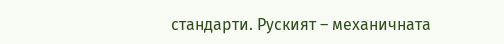стандарти. Руският – механичната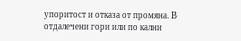упоритост и отказа от промяна. В отдалечени гори или по кални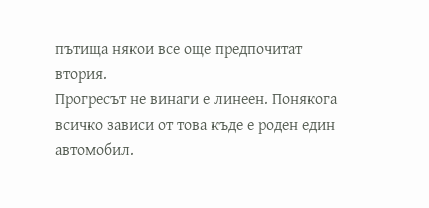пътища някои все още предпочитат втория.
Прогресът не винаги е линеен. Понякога всичко зависи от това къде е роден един автомобил.